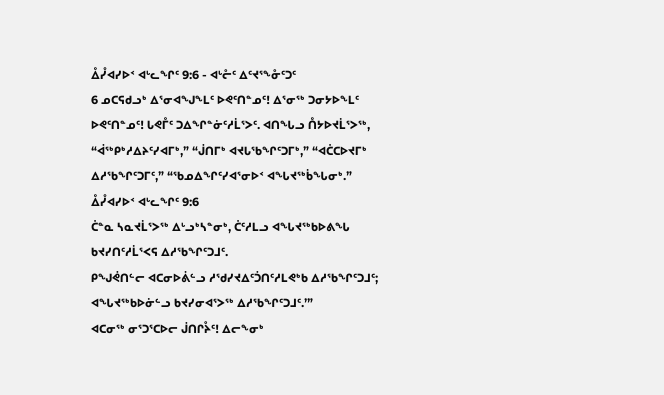ᐂᓮᐊᓯᐅᑉ ᐊᒡᓚᖏᑦ 9:6 - ᐊᒡᓔᑦ ᐃᑦᔪᕐᖕᓁᑦᑐᑦ
6 ᓄᑕᕋᑯᓗᒃ ᐃᕐᓂᐊᖑᖕᒪᑦ ᐅᕙᑦᑎᓐᓄᑦ! ᐃᕐᓂᖅ ᑐᓂᔭᐅᖕᒪᑦ ᐅᕙᑦᑎᓐᓄᑦ! ᒐᕙᒤᑦ ᑐᐃᖏᓐᓃᑦᓱᒫᕐᐳᑦ. ᐊᑎᖓᓗ ᑍᔭᐅᔪᒫᕐᐳᖅ, “ᐋᖅᑭᒃᓱᐃᔨᑦᓯᐊᒥᒃ,” “ᒎᑎᒥᒃ ᐊᔪᒐᖃᖏᑦᑐᒥᒃ,” “ᐊᑖᑕᐅᔪᒥᒃ ᐃᓱᖃᖏᑦᑐᒥᑦ,” “ᖃᓄᐃᖏᑦᓯᐊᕐᓂᐅᑉ ᐊᖓᔪᖅᑳᖓᓂᒃ.”
ᐂᓮᐊᓯᐅᑉ ᐊᒡᓚᖏᑦ 9:6
ᑖᓐᓇ ᓴᓇᔪᒫᕐᐳᖅ ᐃᒡᓗᒃᓴᓐᓂᒃ, ᑖᑦᓱᒪᓗ ᐊᖓᔪᖅᑲᐅᕕᖓ ᑲᔪᓯᑎᑦᓱᒫᕐᐸᕋ ᐃᓱᖃᖏᑦᑐᒧᑦ.
ᑭᖑᕚᑎᓪᓕ ᐊᑕᓂᐅᕖᓪᓗ ᓱᖁᓯᔪᐃᑦᑑᑎᑦᓱᒪᕙᒃᑲ ᐃᓱᖃᖏᑦᑐᒧᑦ; ᐊᖓᔪᖅᑲᐅᓃᓪᓗ ᑲᔪᓯᓂᐊᕐᐳᖅ ᐃᓱᖃᖏᑦᑐᒧᑦ.’”
ᐊᑕᓂᖅ ᓂᕐᑐᕐᑕᐅᓕ ᒎᑎᒋᔧᑦ! ᐃᓕᖕᓂᒃ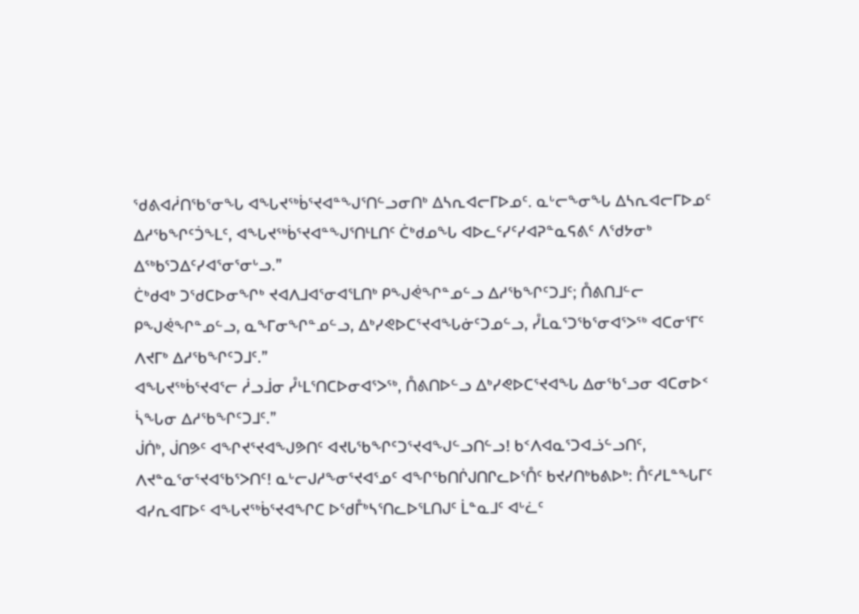ᖁᕕᐊᓲᑎᖃᕐᓂᖓ ᐊᖓᔪᖅᑳᕐᔪᐊᓐᖑᕐᑎᓪᓗᓂᑎᒃ ᐃᓴᕆᐊᓕᒥᐅᓄᑦ. ᓇᒡᓕᖕᓂᖓ ᐃᓴᕆᐊᓕᒥᐅᓄᑦ ᐃᓱᖃᖏᑦᑑᖕᒪᑦ, ᐊᖓᔪᖅᑳᕐᔪᐊᓐᖑᕐᑎᒻᒪᑎᑦ ᑖᒃᑯᓄᖓ ᐊᐅᓚᑦᓯᑦᓯᐊᕈᓐᓇᕋᕕᑦ ᐱᖁᔭᓂᒃ ᐃᖅᑲᕐᑐᐃᑦᓯᐊᕐᓂᕐᓂᒡᓗ.”
ᑖᒃᑯᐊᒃ ᑐᖁᑕᐅᓂᖏᒃ ᔪᐊᐱᒧᐊᕐᓂᐊᕐᒪᑎᒃ ᑭᖑᕚᖏᓐᓄᓪᓗ ᐃᓱᖃᖏᑦᑐᒧᑦ; ᑍᕕᑎᒧᓪᓕ ᑭᖑᕚᖏᓐᓄᓪᓗ, ᓇᖕᒥᓂᖏᓐᓄᓪᓗ, ᐃᒃᓯᕙᐅᑕᕐᔪᐊᖓᓃᑦᑐᓄᓪᓗ, ᓮᒪᓇᕐᑐᖃᕐᓂᐊᕐᐳᖅ ᐊᑕᓂᕐᒥᑦ ᐱᔪᒥᒃ ᐃᓱᖃᖏᑦᑐᒧᑦ.”
ᐊᖓᔪᖅᑳᕐᔪᐊᕐᓕ ᓲᓗᒨᓂ ᓮᒻᒪᕐᑎᑕᐅᓂᐊᕐᐳᖅ, ᑍᕕᑎᐅᓪᓗ ᐃᒃᓯᕙᐅᑕᕐᔪᐊᖓ ᐃᓂᖃᕐᓗᓂ ᐊᑕᓂᐅᑉ ᓵᖓᓂ ᐃᓱᖃᖏᑦᑐᒧᑦ.”
ᒎᑏᒃ, ᒎᑎᕗᑦ ᐊᖏᔪᕐᔪᐊᖑᕗᑎᑦ ᐊᔪᒐᖃᖏᑦᑐᕐᔪᐊᖑᓪᓗᑎᓪᓗ! ᑲᑉᐱᐊᓇᕐᑐᐊᓘᓪᓗᑎᑦ, ᐱᔪᓐᓇᕐᓂᕐᔪᐊᖃᕐᐳᑎᑦ! ᓇᒡᓕᒍᓱᖕᓂᕐᔪᐊᕐᓄᑦ ᐊᖏᖃᑎᒌᒍᑎᒋᓚᐅᕐᑍᑦ ᑲᔪᓯᑎᒃᑲᕕᐅᒃ: ᑍᑦᓱᒪᓐᖓᒥᑦ ᐊᓯᕆᐊᒥᐅᑦ ᐊᖓᔪᖅᑳᕐᔪᐊᖏᑕ ᐅᖁᒤᒃᓴᕐᑎᓚᐅᕐᒪᑎᒍᑦ ᒫᓐᓇᒧᑦ ᐊᒡᓛᑦ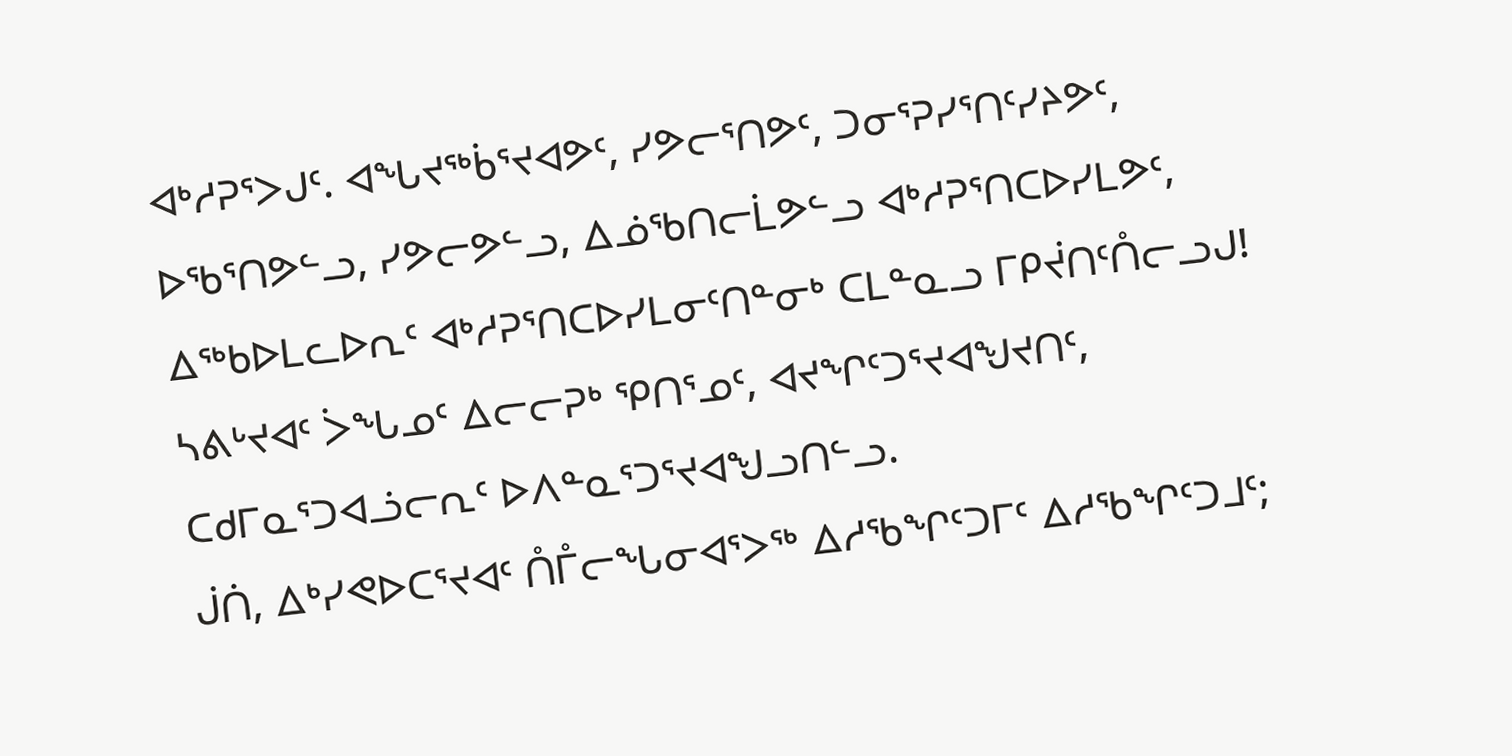ᐊᒃᓱᕈᕐᐳᒍᑦ. ᐊᖓᔪᖅᑳᕐᔪᐊᕗᑦ, ᓯᕗᓕᕐᑎᕗᑦ, ᑐᓂᕐᕈᓯᕐᑎᑦᓯᔨᕗᑦ, ᐅᖃᕐᑎᕗᓪᓗ, ᓯᕗᓕᕗᓪᓗ, ᐃᓅᖃᑎᓕᒫᕗᓪᓗ ᐊᒃᓱᕈᕐᑎᑕᐅᓯᒪᕗᑦ, ᐃᖅᑲᐅᒪᓚᐅᕆᑦ ᐊᒃᓱᕈᕐᑎᑕᐅᓯᒪᓂᑦᑎᓐᓂᒃ ᑕᒪᓐᓇᓗ ᒥᑭᔫᑎᑦᑍᓕᓗᒍ!
ᓴᕕᒡᔪᐊᑦ ᐴᖓᓄᑦ ᐃᓕᓕᕈᒃ ᕿᑎᕐᓄᑦ, ᐊᔪᖏᑦᑐᕐᔪᐊᖑᔪᑎᑦ, ᑕᑯᒥᓇᕐᑐᐊᓘᓕᕆᑦ ᐅᐱᓐᓇᕐᑐᕐᔪᐊᖑᓗᑎᓪᓗ.
ᒎᑏ, ᐃᒃᓯᕙᐅᑕᕐᔪᐊᑦ ᑍᒤᓕᖓᓂᐊᕐᐳᖅ ᐃᓱᖃᖏᑦᑐᒥᑦ ᐃᓱᖃᖏᑦᑐᒧᑦ;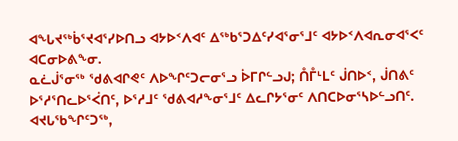ᐊᖓᔪᖅᑳᕐᔪᐊᕐᓯᐅᑎᓗ ᐊᔭᐅᑉᐱᐊᑦ ᐃᖅᑲᕐᑐᐃᑦᓯᐊᕐᓂᕐᒧᑦ ᐊᔭᐅᑉᐱᐊᕆᓂᐊᕐᐸᑦ ᐊᑕᓂᐅᕕᖕᓂ.
ᓇᓛᒎᕐᓂᖅ ᖁᕕᐊᒋᕙᑦ ᐱᐅᖏᑦᑐᓕᓂᕐᓗ ᐆᒥᒋᓪᓗᒍ; ᑍᒤᒻᒪᑦ ᒎᑎᐅᑉ, ᒎᑎᕕᑦ ᐅᕐᓱᕐᑎᓚᐅᕐᐹᑎᑦ, ᐅᕐᓱᒧᑦ ᖁᕕᐊᓱᖕᓂᕐᒧᑦ ᐃᓚᒋᔭᕐᓂᑦ ᐱᑎᑕᐅᓂᕐᓴᐅᓪᓗᑎᑦ.
ᐊᔪᒐᖃᖏᑦᑐᖅ,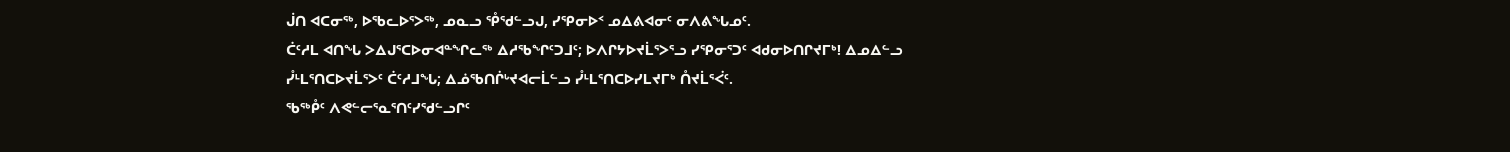ᒎᑎ ᐊᑕᓂᖅ, ᐅᖃᓚᐅᕐᐳᖅ, ᓄᓇᓗ ᕾᖁᓪᓗᒍ, ᓯᕿᓂᐅᑉ ᓄᐃᕕᐊᓂᑦ ᓂᐱᕕᖓᓄᑦ.
ᑖᑦᓱᒪ ᐊᑎᖓ ᐳᐃᒍᕐᑕᐅᓂᐊᓐᖏᓚᖅ ᐃᓱᖃᖏᑦᑐᒧᑦ; ᐅᐱᒋᔭᐅᔪᒫᕐᐳᕐᓗ ᓯᕿᓂᕐᑐᑦ ᐊᑯᓂᐅᑎᒋᔪᒥᒃ! ᐃᓄᐃᓪᓗ ᓮᒻᒪᕐᑎᑕᐅᔪᒫᕐᐳᑦ ᑖᑦᓱᒧᖓ; ᐃᓅᖃᑎᒌᒡᔪᐊᓕᒫᓪᓗ ᓮᒻᒪᕐᑎᑕᐅᓯᒪᔪᒥᒃ ᑍᔪᒫᕐᐹᑦ.
ᖃᖅᑬᑦ ᐱᕙᓪᓕᕐᓇᕐᑎᑦᓯᖁᓪᓗᒋᑦ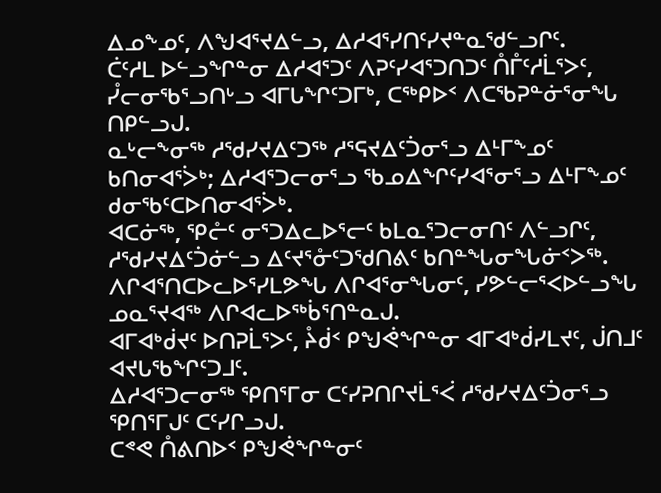ᐃᓄᖕᓄᑦ, ᐱᖑᐊᕐᔪᐃᓪᓗ, ᐃᓱᐊᕐᓯᑎᑦᓯᔪᓐᓇᖁᓪᓗᒋᑦ.
ᑖᑦᓱᒪ ᐅᓪᓗᖏᓐᓂ ᐃᓱᐊᕐᑐᑦ ᐱᕈᑦᓯᐊᕐᑐᑎᑐᑦ ᑍᒤᑦᓱᒫᕐᐳᑦ, ᓮᓕᓂᖃᕐᓗᑎᒡᓗ ᐊᒥᒐᖏᑦᑐᒥᒃ, ᑕᖅᑭᐅᑉ ᐱᑕᖃᕈᓐᓃᕐᓂᖓ ᑎᑭᓪᓗᒍ.
ᓇᒡᓕᖕᓂᖅ ᓱᖁᓯᔪᐃᑦᑐᖅ ᓱᕐᕋᔪᐃᑦᑑᓂᕐᓗ ᐃᒻᒥᖕᓄᑦ ᑲᑎᓂᐊᕐᐴᒃ; ᐃᓱᐊᕐᑐᓕᓂᕐᓗ ᖃᓄᐃᖏᑦᓯᐊᕐᓂᕐᓗ ᐃᒻᒥᖕᓄᑦ ᑯᓂᖃᑦᑕᐅᑎᓂᐊᕐᐴᒃ.
ᐊᑕᓃᖅ, ᕿᓔᑦ ᓂᕐᑐᐃᓚᐅᕐᓕᑦ ᑲᒪᓇᕐᑐᓕᓂᑎᑦ ᐱᓪᓗᒋᑦ, ᓱᖁᓯᔪᐃᑦᑑᓃᓪᓗ ᐃᑦᔪᕐᓁᑦᑐᖁᑎᕕᑦ ᑲᑎᓐᖓᓂᖓᓃᑉᐳᖅ.
ᐱᒋᐊᕐᑎᑕᐅᓚᐅᕐᓯᒪᕗᖓ ᐱᒋᐊᕐᓂᖓᓂᑦ, ᓯᕗᓪᓕᕐᐸᐅᓪᓗᖓ ᓄᓇᕐᔪᐊᖅ ᐱᒋᐊᓚᐅᖅᑳᕐᑎᓐᓇᒍ.
ᐊᒥᐊᒃᑰᔪᑦ ᐅᑎᕈᒫᕐᐳᑦ, ᔧᑰᑉ ᑭᖑᕚᖏᓐᓂ ᐊᒥᐊᒃᑰᓯᒪᔪᑦ, ᒎᑎᒧᑦ ᐊᔪᒐᖃᖏᑦᑐᒧᑦ.
ᐃᓱᐊᕐᑐᓕᓂᖅ ᕿᑎᕐᒥᓂ ᑕᑦᓯᕈᑎᒋᔪᒫᕐᐹ ᓱᖁᓯᔪᐃᑦᑑᓂᕐᓗ ᕿᑎᕐᒥᒍᑦ ᑕᑦᓯᒋᓗᒍ.
ᑕᕝᕙ ᑍᕕᑎᐅᑉ ᑭᖑᕚᖏᓐᓂᑦ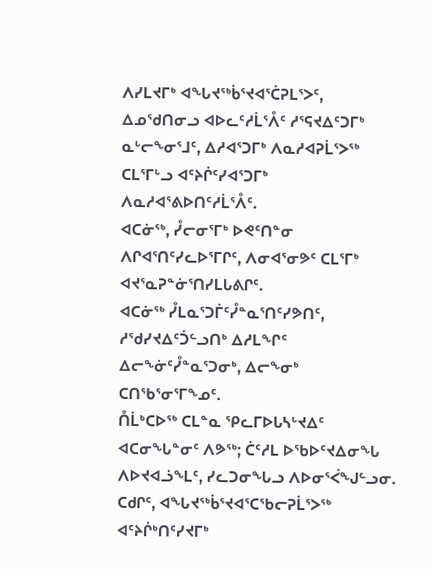ᐱᓯᒪᔪᒥᒃ ᐊᖓᔪᖅᑳᕐᔪᐊᕐᑖᕈᒪᕐᐳᑦ, ᐃᓄᖁᑎᓂᓗ ᐊᐅᓚᑦᓱᒫᕐᐰᑦ ᓱᕐᕋᔪᐃᑦᑐᒥᒃ ᓇᒡᓕᖕᓂᕐᒧᑦ, ᐃᓱᐊᕐᑐᒥᒃ ᐱᓇᓱᐊᕈᒫᕐᐳᖅ ᑕᒪᕐᒥᒡᓗ ᐊᑦᔨᒌᑦᓯᐊᕐᑐᒥᒃ ᐱᓇᓱᐊᕐᕕᐅᑎᑦᓱᒫᕐᐰᑦ.
ᐊᑕᓃᖅ, ᓮᓕᓂᕐᒥᒃ ᐅᕙᑦᑎᓐᓂ ᐱᒋᐊᕐᑎᑦᓯᓚᐅᕐᒥᒋᑦ, ᐱᓂᐊᕐᓂᕗᑦ ᑕᒪᕐᒥᒃ ᐊᔪᕐᓇᕈᓐᓃᕐᑎᓯᒪᒐᕕᒋᑦ.
ᐊᑕᓃᖅ ᓮᒪᓇᕐᑐᒦᑦᓮᓐᓇᕐᑎᑦᓯᕗᑎᑦ, ᓱᖁᓯᔪᐃᑦᑑᓪᓗᑎᒃ ᐃᓱᒪᖏᑦ ᐃᓕᖕᓃᑦᓮᓐᓇᕐᑐᓂᒃ, ᐃᓕᖕᓂᒃ ᑕᑎᖃᕐᓂᕐᒥᖕᓄᑦ.
ᑍᒫᒃᑕᐅᖅ ᑕᒪᓐᓇ ᕿᓚᒥᐅᒐᓴᒡᔪᐃᑦ ᐊᑕᓂᖓᓐᓂᑦ ᐱᕗᖅ; ᑖᑦᓱᒪ ᐅᖃᐅᑦᔪᐃᓂᖓ ᐱᐅᔪᐊᓘᖕᒪᑦ, ᓯᓚᑐᓂᖓᓗ ᐱᐅᓂᕐᐹᖑᓪᓗᓂ.
ᑕᑯᒋᑦ, ᐊᖓᔪᖅᑳᕐᔪᐊᕐᑕᖃᓕᕈᒫᕐᐳᖅ ᐊᑦᔨᒌᒃᑎᑦᓯᔪᒥᒃ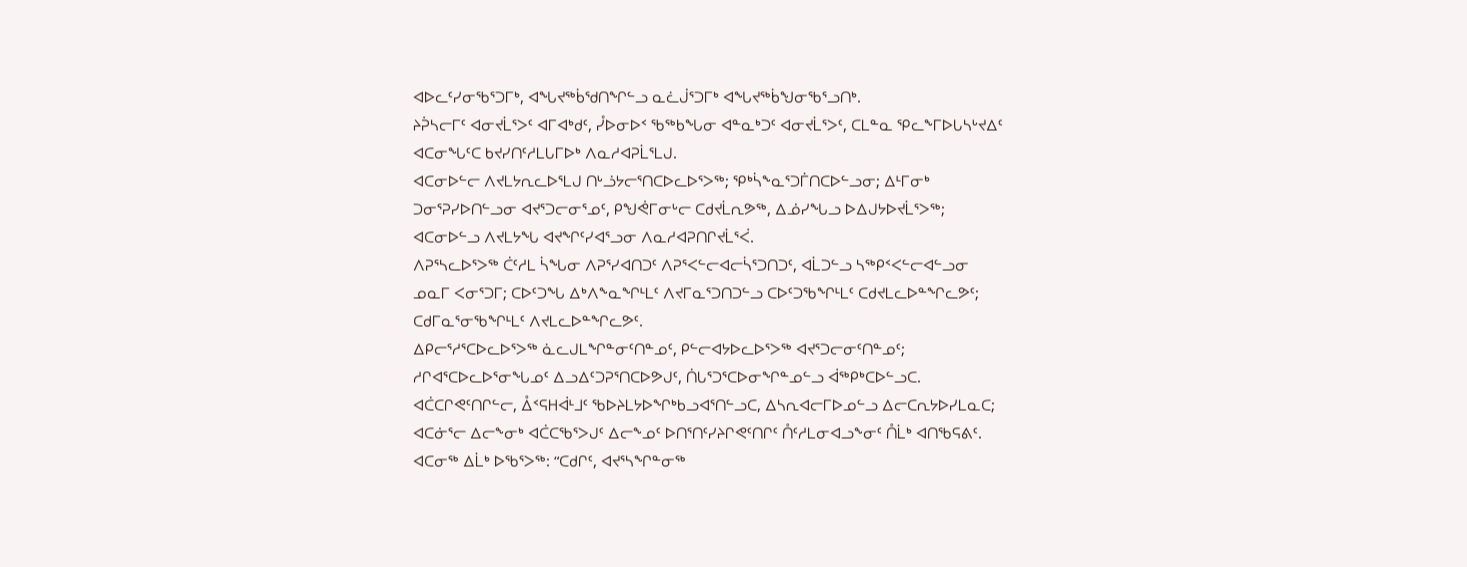ᐊᐅᓚᑦᓯᓂᖃᕐᑐᒥᒃ, ᐊᖓᔪᖅᑳᖁᑎᖏᓪᓗ ᓇᓛᒎᕐᑐᒥᒃ ᐊᖓᔪᖅᑳᖑᓂᖃᕐᓗᑎᒃ.
ᔨᕉᓴᓕᒥᑦ ᐊᓂᔪᒫᕐᐳᑦ ᐊᒥᐊᒃᑯᑦ, ᓮᐅᓂᐅᑉ ᖃᖅᑲᖓᓂ ᐊᓐᓇᒃᑐᑦ ᐊᓂᔪᒫᕐᐳᑦ, ᑕᒪᓐᓇ ᕿᓚᖕᒥᐅᒐᓴᒡᔪᐃᑦ ᐊᑕᓂᖓᑦᑕ ᑲᔪᓯᑎᑦᓱᒪᒐᒥᐅᒃ ᐱᓇᓱᐊᕈᒫᕐᒪᒍ.
ᐊᑕᓂᐅᓪᓕ ᐱᔪᒪᔭᕆᓚᐅᕐᒪᒍ ᑎᒡᓘᔭᓕᕐᑎᑕᐅᓚᐅᕐᐳᖅ; ᕿᒃᓵᖕᓇᕐᑐᒦᑎᑕᐅᓪᓗᓂ; ᐃᒻᒥᓂᒃ ᑐᓂᕐᕈᓯᐅᑎᓪᓗᓂ ᐊᔪᕐᑐᓕᓂᕐᓄᑦ, ᑭᖑᕚᒥᓂᒡᓕ ᑕᑯᔪᒫᕆᕗᖅ, ᐃᓅᓯᖓᓗ ᐅᐃᒍᔭᐅᔪᒫᕐᐳᖅ; ᐊᑕᓂᐅᓪᓗ ᐱᔪᒪᔭᖓ ᐊᔪᖏᑦᓯᐊᕐᓗᓂ ᐱᓇᓱᐊᕈᑎᒋᔪᒫᕐᐹ.
ᐱᕈᕐᓴᓚᐅᕐᐳᖅ ᑖᑦᓱᒪ ᓵᖓᓂ ᐱᕈᕐᓯᐊᑎᑐᑦ ᐱᕈᕐᐸᓪᓕᐊᓕᓵᕐᑐᑎᑐᑦ, ᐊᒫᑐᓪᓗ ᓴᖅᑭᑉᐸᓪᓕᐊᓪᓗᓂ ᓄᓇᒥ ᐸᓂᕐᑐᒥ; ᑕᐅᑦᑐᖓ ᐃᒃᐱᖕᓇᖏᒻᒪᑦ ᐱᔪᒥᓇᕐᑐᑎᑐᓪᓗ ᑕᐅᑦᑐᖃᖏᒻᒪᑦ ᑕᑯᔪᒪᓚᐅᓐᖏᓚᕗᑦ; ᑕᑯᒥᓇᕐᓂᖃᖏᒻᒪᑦ ᐱᔪᒪᓚᐅᓐᖏᓚᕗᑦ.
ᐃᑭᓕᕐᓱᕐᑕᐅᓚᐅᕐᐳᖅ ᓈᓚᒍᒪᖏᓐᓂᑦᑎᓐᓄᑦ, ᑭᓪᓕᐊᔭᐅᓚᐅᕐᐳᖅ ᐊᔪᕐᑐᓕᓂᑦᑎᓐᓄᑦ; ᓱᒋᐊᕐᑕᐅᓚᐅᕐᓂᖓᓄᑦ ᐃᓗᐃᑦᑐᕈᕐᑎᑕᐅᕗᒍᑦ, ᑏᒐᕐᑐᕐᑕᐅᓂᖏᓐᓄᓪᓗ ᐋᖅᑭᒃᑕᐅᓪᓗᑕ.
ᐊᑖᑕᒋᕙᑦᑎᒋᓪᓕ, ᐂᑉᕋᕼᐋᒻᒧᑦ ᖃᐅᔨᒪᔭᐅᖏᒃᑲᓗᐊᕐᑎᓪᓗᑕ, ᐃᓴᕆᐊᓕᒥᐅᓄᓪᓗ ᐃᓕᑕᕆᔭᐅᓯᒪᓇᑕ; ᐊᑕᓃᕐᓕ ᐃᓕᖕᓂᒃ ᐊᑖᑕᖃᕐᐳᒍᑦ ᐃᓕᖕᓄᑦ ᐅᑎᕐᑎᑦᓯᔨᒋᕙᑦᑎᒋᑦ ᑍᑦᓱᒪᓂᐊᓗᖕᓂᑦ ᑍᒫᒃ ᐊᑎᖃᕋᕕᑦ.
ᐊᑕᓂᖅ ᐃᒫᒃ ᐅᖃᕐᐳᖅ: “ᑕᑯᒋᑦ, ᐊᔪᕐᓴᖏᓐᓂᖅ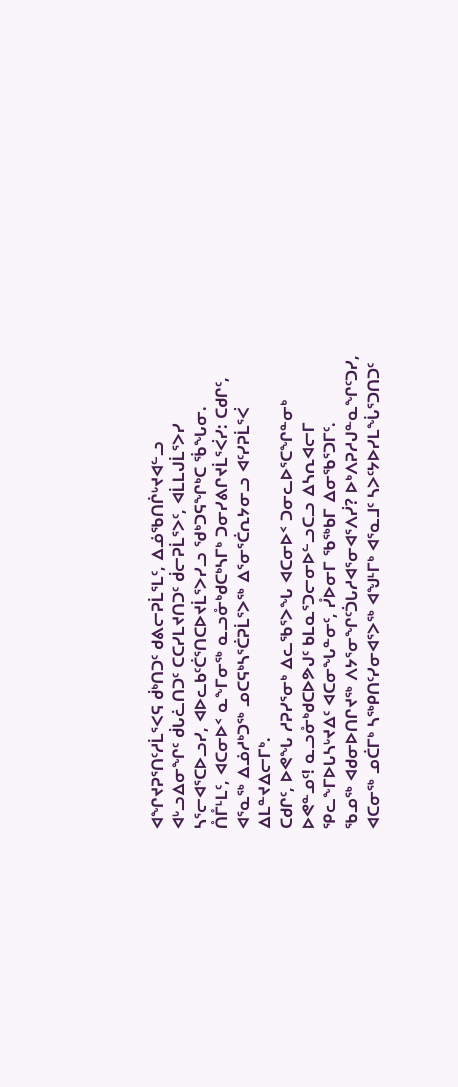ᐊᖏᔪᕈᕐᑎᑦᓱᒫᕐᐸᕋ ᑰᒃᑎᑐᑦ ᑯᕕᓕᕈᒫᕐᒪᑦ, ᐃᓅᖃᑎᒌᒡᔪᐊᓪᓗ ᐊᒡᓗᐃᓂᖏᑦ ᑰᒐᓛᑎᑐᑦ ᑕᑕᓯᒪᔪᑎᑐᑦ ᑰᓕᕈᒫᕐᐳᑦ, ᐊᒫᒪᒍᒫᕐᐳᓯ ᓴᕐᓕᐊᕐᑕᐅᓗᓯ, ᐊᐅᓚᑲᑦᑖᕐᑎᑕᐅᔪᒫᕐᐳᓯᓗ ᖁᒃᑐᕋᖏᒃᑕ ᖄᖓᓂ.
ᑍᒤᒻᒪᑦ, ᐊᑕᓂᐅᑉ ᓇᖕᒥᓂᖅ ᓇᓗᓁᒃᑯᑕᒃᓴᒥᒃ ᑐᓂᓯᕕᒋᔪᒫᕐᐹᓯ: ᑕᑯᒋᑦ, ᐊᕐᓇᖅ ᐃᓅᓱᒃᑐᖅ ᓄᑕᕋᒃᓴᕐᑖᕈᒫᕐᐳᖅ ᐃᕐᓂᕐᑖᕆᔭᓂᓗ ᐊᑦᓯᕈᒫᕐᐹ ᐃᒪᓐᔪᐃᓕᒥᒃ.
ᑕᑯᒋᑦ, ᐅᕙᖓ ᓱᕈᓯᕐᓂᒃ ᐃᓚᖃᕐᐳᖓ ᐊᑕᓂᐅᑉ ᑐᓂᓚᐅᕐᑕᖏᓐᓂᒃ ᐅᕙᓐᓄᑦ! ᓇᓗᓁᒃᑯᑕᐅᕗᒍᑦ ᑲᒪᓇᕐᑐᓕᓂᐅᓪᓗᑕᓗ ᐃᓴᕆᐊᓕᒥ ᕿᓚᖕᒥᐅᒐᓴᒡᔪᐃᑦ ᐊᑕᓂᖓᓐᓂᑦ, ᓮᐅᓂᒥ ᖃᖅᑲᒥ ᐃᓂᖃᕐᑐᒥᑦ.
ᖃᓄᖅ ᐊᑯᓂᐅᑎᒋᔪᖅ ᐱᔭᕐᓂᖏᑦᑑᒐᓱᐊᕐᓂᐊᕐᐱᓰ? ᐅᒃᐱᕈᓱᒍᓐᓇᖏᑦᑐᓯ, ᐊᑕᓂᖅ ᓄᑖᒥᒃ ᓴᖅᑭᑎᑦᓯᓂᐊᕐᐳᖅ ᐊᖑᒻᒥᒃ ᐊᕐᓇᒧᑦ ᓴᐳᑦᔭᐅᓯᒪᖔᕐᑐᑎᑐᑦ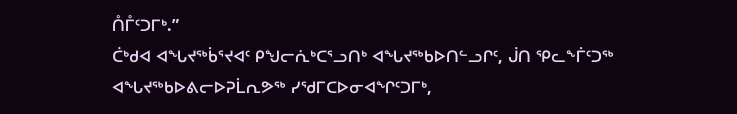ᑍᒤᑦᑐᒥᒃ.”
ᑖᒃᑯᐊ ᐊᖓᔪᖅᑳᕐᔪᐊᑦ ᑭᖑᓕᕇᒃᑕᕐᓗᑎᒃ ᐊᖓᔪᖅᑲᐅᑎᓪᓗᒋᑦ, ᒎᑎ ᕿᓚᖕᒦᑦᑐᖅ ᐊᖓᔪᖅᑲᐅᕕᓕᐅᕈᒫᕆᕗᖅ ᓯᖁᒥᑕᐅᓂᐊᖏᑦᑐᒥᒃ,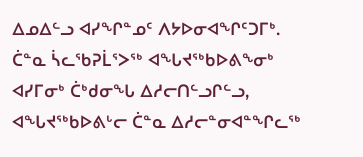ᐃᓄᐃᓪᓗ ᐊᓯᖏᓐᓄᑦ ᐱᔭᐅᓂᐊᖏᑦᑐᒥᒃ. ᑖᓐᓇ ᓵᓚᖃᕈᒫᕐᐳᖅ ᐊᖓᔪᖅᑲᐅᕕᖕᓂᒃ ᐊᓯᒥᓂᒃ ᑖᒃᑯᓂᖓ ᐃᓱᓕᑎᓪᓗᒋᓪᓗ, ᐊᖓᔪᖅᑲᐅᕕᒡᓕ ᑖᓐᓇ ᐃᓱᓕᓐᓂᐊᓐᖏᓚᖅ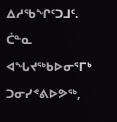ᐃᓱᖃᖏᑦᑐᒧᑦ.
ᑖᓐᓇ ᐊᖓᔪᖅᑲᐅᓂᕐᒥᒃ ᑐᓂᓯᕝᕕᐅᕗᖅ,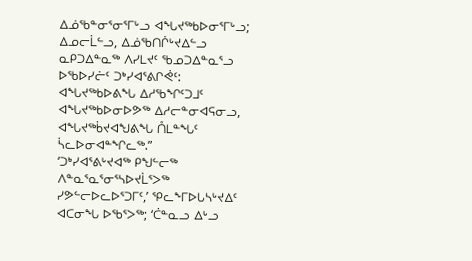ᐃᓅᖃᓐᓂᕐᓂᕐᒥᒡᓗ ᐊᖓᔪᖅᑲᐅᓂᕐᒥᒡᓗ; ᐃᓄᓕᒫᓪᓗ, ᐃᓅᖃᑎᒌᒡᔪᐃᓪᓗ ᓇᑭᑐᐃᓐᓇᖅ ᐱᓯᒪᔪᑦ ᖃᓄᑐᐃᓐᓇᕐᓗ ᐅᖃᐅᓯᓖᑦ ᑐᒃᓯᐊᕐᕕᒋᕚᑦ: ᐊᖓᔪᖅᑲᐅᕕᖓ ᐃᓱᖃᖏᑦᑐᒧᑦ ᐊᖓᔪᖅᑲᐅᓂᐅᕗᖅ ᐃᓱᓕᓐᓂᐊᕋᓂᓗ, ᐊᖓᔪᖅᑳᔪᐊᖑᕕᖓ ᑍᒪᓐᖓᑦ ᓵᓚᐅᓂᐊᓐᖏᓚᖅ.”
‘ᑐᒃᓯᐊᕐᕕᒡᔪᐊᖅ ᑭᖑᓪᓕᖅ ᐱᓐᓇᕐᓇᕐᓂᕐᓴᐅᔪᒫᕐᐳᖅ ᓯᕗᓪᓕᐅᓚᐅᕐᑐᒥᑦ,’ ᕿᓚᖕᒥᐅᒐᓴᒡᔪᐃᑦ ᐊᑕᓂᖓ ᐅᖃᕐᐳᖅ; ‘ᑖᓐᓇᓗ ᐃᒡᓗ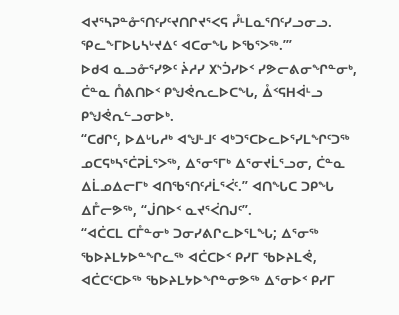ᐊᔪᕐᓴᕈᓐᓁᕐᑎᑦᓯᑦᔪᑎᒋᔪᕐᐸᕋ ᓮᒻᒪᓇᕐᑎᑦᓯᓗᓂᓗ. ᕿᓚᖕᒥᐅᒐᓴᒡᔪᐃᑦ ᐊᑕᓂᖓ ᐅᖃᕐᐳᖅ.’”
ᐅᑯᐊ ᓇᓗᓁᕐᓯᕗᑦ ᔩᓱᓯ ᙭ᔅᑑᓯᐅᑉ ᓯᕗᓕᕕᓂᖏᓐᓂᒃ, ᑖᓐᓇ ᑍᕕᑎᐅᑉ ᑭᖑᕚᕆᓚᐅᑕᖓ, ᐂᑉᕋᕼᐋᒻᓗ ᑭᖑᕚᕆᓪᓗᓂᐅᒃ.
“ᑕᑯᒋᑦ, ᐅᐃᒡᒐᓱᒃ ᐊᖑᒻᒧᑦ ᐊᒃᑐᕐᑕᐅᓚᐅᕐᓯᒪᖏᑦᑐᖅ ᓄᑕᕋᒃᓴᕐᑖᕈᒫᕐᐳᖅ, ᐃᕐᓂᕐᒥᒃ ᐃᕐᓂᔪᒫᕐᓗᓂ, ᑖᓐᓇ ᐃᒫᓄᐃᓕᒥᒃ ᐊᑎᖃᕐᑎᑦᓱᒫᕐᐹᑦ.” ᐊᑎᖓᑕ ᑐᑭᖓ ᐃᒤᓕᕗᖅ, “ᒎᑎᐅᑉ ᓇᔪᕐᐹᑎᒍᑦ”.
“ᐊᑖᑕᒪ ᑕᒤᓐᓂᒃ ᑐᓂᓯᕕᒋᓚᐅᕐᒪᖓ; ᐃᕐᓂᖅ ᖃᐅᔨᒪᔭᐅᓐᖏᓚᖅ ᐊᑖᑕᐅᑉ ᑭᓯᒥ ᖃᐅᔨᒪᕚ, ᐊᑖᑕᑦᑕᐅᖅ ᖃᐅᔨᒪᔭᐅᖏᓐᓂᕗᖅ ᐃᕐᓂᐅᑉ ᑭᓯᒥ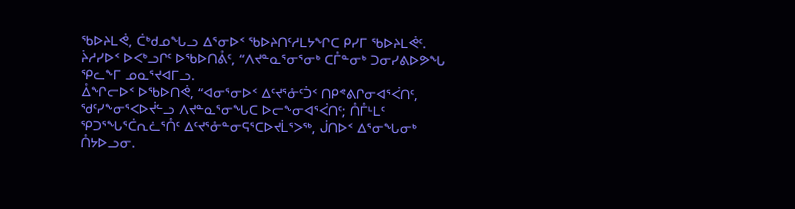ᖃᐅᔨᒪᕚ, ᑖᒃᑯᓄᖓᓗ ᐃᕐᓂᐅᑉ ᖃᐅᔨᑎᑦᓱᒪᔭᖏᑕ ᑭᓯᒥ ᖃᐅᔨᒪᕚᑦ.
ᔩᓱᓯᐅᑉ ᐅᐸᒃᓗᒋᑦ ᐅᖃᐅᑎᕔᑦ, “ᐱᔪᓐᓇᕐᓂᕐᓂᒃ ᑕᒤᓐᓂᒃ ᑐᓂᓯᕕᐅᕗᖓ ᕿᓚᖕᒥ ᓄᓇᕐᔪᐊᒥᓗ.
ᐂᖏᓕᐅᑉ ᐅᖃᐅᑎᕚ, “ᐊᓂᕐᓂᐅᑉ ᐃᑦᔪᕐᓁᑦᑑᑉ ᑎᑭᕝᕕᒋᓂᐊᕐᐹᑎᑦ, ᖁᑦᓯᖕᓂᕐᐸᐅᔫᓪᓗ ᐱᔪᓐᓇᕐᓂᖓᑕ ᐅᓕᖕᓂᐊᕐᐹᑎᑦ; ᑍᒤᒻᒪᑦ ᕿᑐᕐᖓᕐᑖᕆᓛᕐᑍᑦ ᐃᑦᔪᕐᓁᓐᓂᕋᕐᑕᐅᔪᒫᕐᐳᖅ, ᒎᑎᐅᑉ ᐃᕐᓂᖓᓂᒃ ᑍᔭᐅᓗᓂ.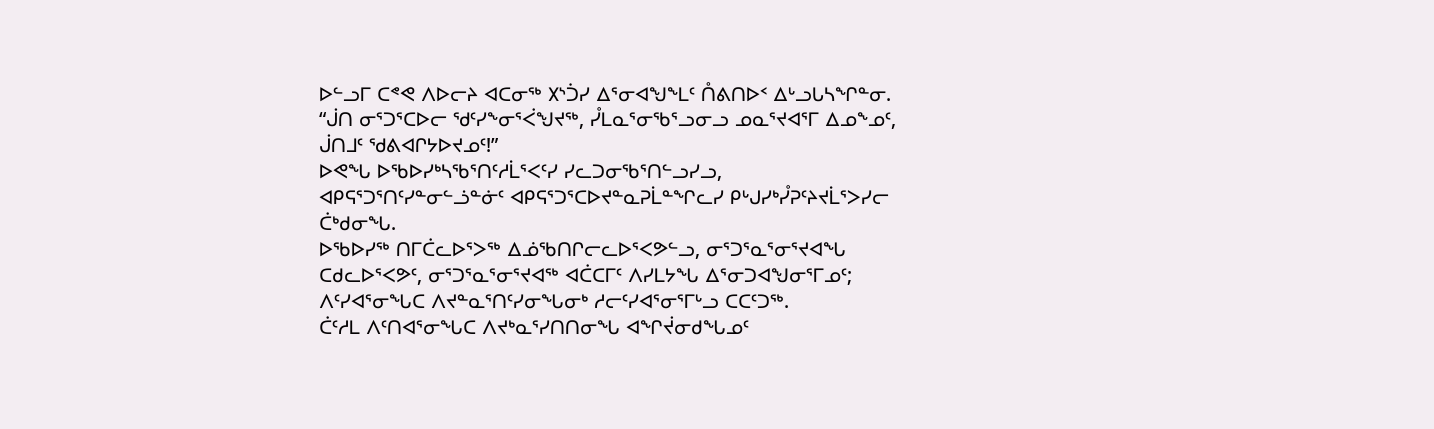ᐅᓪᓗᒥ ᑕᕝᕙ ᐱᐅᓕᔨ ᐊᑕᓂᖅ ᙭ᔅᑑᓯ ᐃᕐᓂᐊᖑᖕᒪᑦ ᑍᕕᑎᐅᑉ ᐃᒡᓗᒐᓴᖏᓐᓂ.
“ᒎᑎ ᓂᕐᑐᕐᑕᐅᓕ ᖁᑦᓯᖕᓂᕐᐹᖑᔪᖅ, ᓮᒪᓇᕐᓂᖃᕐᓗᓂᓗ ᓄᓇᕐᔪᐊᕐᒥ ᐃᓄᖕᓄᑦ, ᒎᑎᒧᑦ ᖁᕕᐊᒋᔭᐅᔪᓄᑦ!”
ᐅᕙᖓ ᐅᖃᐅᓯᒃᓴᖃᕐᑎᑦᓱᒫᕐᐸᑦᓯ ᓯᓚᑐᓂᖃᕐᑎᓪᓗᓯᓗ, ᐊᑭᕋᕐᑐᕐᑎᑦᓯᓐᓂᓪᓘᓐᓃᑦ ᐊᑭᕋᕐᑐᕐᑕᐅᔪᓐᓇᕈᒫᓐᖏᓚᓯ ᑭᒡᒍᓯᒃᓮᕈᑦᔨᔪᒫᕐᐳᓯᓕ ᑖᒃᑯᓂᖓ.
ᐅᖃᐅᓯᖅ ᑎᒥᑖᓚᐅᕐᐳᖅ ᐃᓅᖃᑎᒋᓕᓚᐅᕐᐸᕗᓪᓗ, ᓂᕐᑐᕐᓇᕐᓂᕐᔪᐊᖓ ᑕᑯᓚᐅᕐᐸᕗᑦ, ᓂᕐᑐᕐᓇᕐᓂᕐᔪᐊᖅ ᐊᑖᑕᒥᑦ ᐱᓯᒪᔭᖓ ᐃᕐᓂᑐᐊᖑᓂᕐᒥᓄᑦ; ᐱᑦᓯᐊᕐᓂᖓᑕ ᐱᔪᓐᓇᕐᑎᑦᓯᓂᖓᓂᒃ ᓱᓕᑦᓯᐊᕐᓂᕐᒥᒡᓗ ᑕᑕᑦᑐᖅ.
ᑖᑦᓱᒪ ᐱᑦᑎᐊᕐᓂᖓᑕ ᐱᔪᒃᓇᕐᓯᑎᑎᓂᖓ ᐊᖏᔫᓂᑯᖓᓄᑦ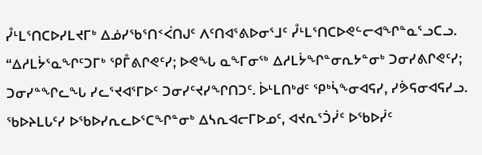ᓮᒻᒪᕐᑎᑕᐅᓯᒪᔪᒥᒃ ᐃᓅᓯᖃᕐᑎᑉᐹᑎᒍᑦ ᐱᑦᑎᐊᕐᕕᐅᓂᕐᒧᑦ ᓮᒻᒪᕐᑎᑕᐅᕙᓪᓕᐊᖏᓐᓇᕐᓗᑕᓗ.
“ᐃᓱᒪᔮᕐᓇᖏᑦᑐᒥᒃ ᕿᒤᕕᒋᕙᑦᓯ; ᐅᕙᖓ ᓇᖕᒥᓂᖅ ᐃᓱᒪᔮᖏᓐᓂᕆᔭᓐᓂᒃ ᑐᓂᓯᕕᒋᕙᑦᓯ; ᑐᓂᓯᓐᖏᓚᖓ ᓯᓚᕐᔪᐊᕐᒥᐅᑦ ᑐᓂᓯᑦᔪᓯᖏᑎᑐᑦ. ᐆᒻᒪᑎᒃᑯᑦ ᕿᒃᓵᖕᓂᐊᕋᓯ, ᓯᕘᕋᓂᐊᕋᓯᓗ.
ᖃᐅᔨᒪᒐᑦᓯ ᐅᖃᐅᓯᕆᓚᐅᕐᑕᖏᓐᓂᒃ ᐃᓴᕆᐊᓕᒥᐅᓄᑦ, ᐊᔪᕆᕐᑑᓰᑦ ᐅᖃᐅᓰᑦ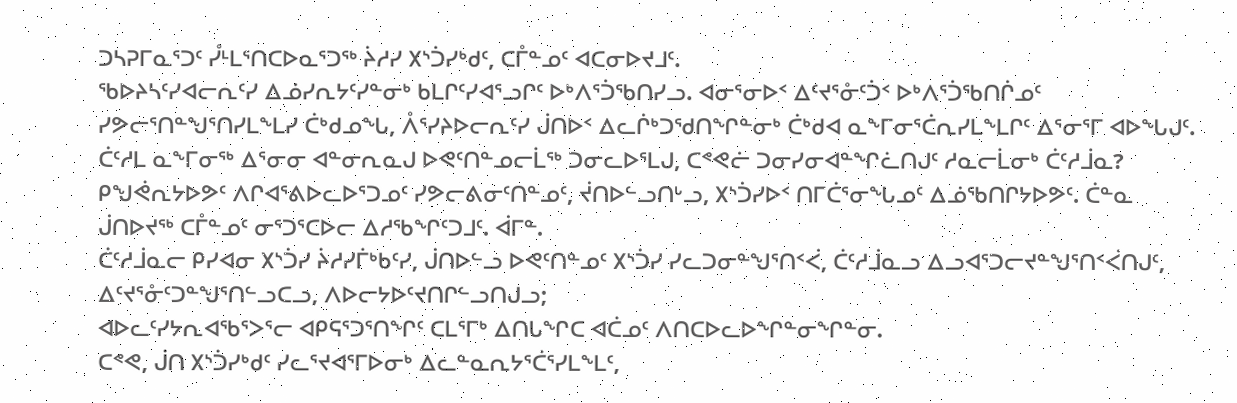ᑐᓴᕈᒥᓇᕐᑐᑦ ᓮᒻᒪᕐᑎᑕᐅᓇᕐᑐᖅ ᔩᓱᓯ ᙭ᔅᑑᓯᒃᑯᑦ, ᑕᒤᓐᓄᑦ ᐊᑕᓂᐅᔪᒧᑦ.
ᖃᐅᔨᓴᑦᓯᐊᓕᕆᑦᓯ ᐃᓅᓯᕆᔭᑦᓯᓐᓂᒃ ᑲᒪᒋᑦᓯᐊᕐᓗᒋᑦ ᐅᒃᐱᕐᑑᖃᑎᓯᓗ. ᐊᓂᕐᓂᐅᑉ ᐃᑦᔪᕐᓁᑦᑑᑉ ᐅᒃᐱᕐᑑᖃᑎᒌᓄᑦ ᓯᕗᓕᕐᑎᓐᖑᕐᑎᓯᒪᖕᒪᓯ ᑖᒃᑯᓄᖓ, ᐰᕐᓯᔨᐅᓕᕆᑦᓯ ᒎᑎᐅᑉ ᐃᓚᒌᒃᑐᖁᑎᖏᓐᓂᒃ ᑖᒃᑯᐊ ᓇᖕᒥᓂᕐᑖᕆᓯᒪᖕᒪᒋᑦ ᐃᕐᓂᕐᒥ ᐊᐅᖓᒍᑦ.
ᑖᑦᓱᒪ ᓇᖕᒥᓂᖅ ᐃᕐᓂᓂ ᐊᓐᓂᕆᓇᒍ ᐅᕙᑦᑎᓐᓄᓕᒫᖅ ᑐᓂᓚᐅᕐᒪᒍ, ᑕᕝᕙᓖ ᑐᓂᓯᓂᐊᓐᖏᓛᑎᒍᑦ ᓱᓇᓕᒫᓂᒃ ᑖᑦᓱᒨᓇ?
ᑭᖑᕚᕆᔭᐅᕗᑦ ᐱᒋᐊᕐᕕᐅᓚᐅᕐᑐᓄᑦ ᓯᕗᓕᕕᓂᑦᑎᓐᓄᑦ, ᔫᑎᐅᓪᓗᑎᒡᓗ, ᙭ᔅᑑᓯᐅᑉ ᑎᒥᑖᕐᓂᖓᓄᑦ ᐃᓅᖃᑎᒋᔭᐅᕗᑦ. ᑖᓐᓇ ᒎᑎᐅᔪᖅ ᑕᒤᓐᓄᑦ ᓂᕐᑐᕐᑕᐅᓕ ᐃᓱᖃᖏᑦᑐᒧᑦ. ᐋᒥᓐ.
ᑖᑦᓱᒨᓇᓕ ᑭᓯᐊᓂ ᙭ᔅᑑᓯ ᔩᓱᓯᒦᒃᑲᑦᓯ, ᒎᑎᐅᓪᓗ ᐅᕙᑦᑎᓐᓄᑦ ᙭ᔅᑑᓯ ᓯᓚᑐᓂᓐᖑᕐᑎᑉᐹ, ᑖᑦᓱᒨᓇᓗ ᐃᓗᐊᕐᑐᓕᔪᓐᖑᕐᑎᑉᐹᑎᒍᑦ, ᐃᑦᔪᕐᓁᑦᑐᓐᖑᕐᑎᓪᓗᑕᓗ, ᐱᐅᓕᔭᐅᑦᔪᑎᒋᓪᓗᑎᒍᓗ;
ᐊᐅᓚᑦᓯᔭᕆᐊᖃᕐᐳᕐᓕ ᐊᑭᕋᕐᑐᕐᑎᖏᑦ ᑕᒪᕐᒥᒃ ᐃᑎᒐᖏᑕ ᐊᑖᓄᑦ ᐱᑎᑕᐅᓚᐅᖏᓐᓂᖏᓐᓂ.
ᑕᕝᕙ, ᒎᑎ ᙭ᔅᑑᓯᒃᑯᑦ ᓯᓚᕐᔪᐊᕐᒥᐅᓂᒃ ᐃᓚᓐᓇᕆᔭᕐᑖᕐᓯᒪᖕᒪᑦ,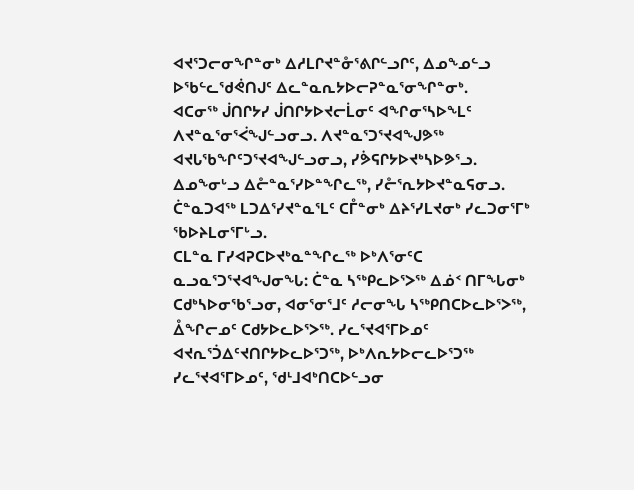ᐊᔪᕐᑐᓕᓂᖏᓐᓂᒃ ᐃᓱᒪᒋᔪᓐᓁᕐᕕᒋᓪᓗᒋᑦ, ᐃᓄᖕᓄᓪᓗ ᐅᖃᓪᓚᖁᕚᑎᒍᑦ ᐃᓚᓐᓇᕆᔭᐅᓕᕈᓐᓇᕐᓂᖏᓐᓂᒃ.
ᐊᑕᓂᖅ ᒎᑎᒋᔭᓯ ᒎᑎᒋᔭᐅᔪᓕᒫᓂᑦ ᐊᖏᓂᕐᓴᐅᖕᒪᑦ ᐱᔪᓐᓇᕐᓂᕐᐹᖑᓪᓗᓂᓗ. ᐱᔪᓐᓇᕐᑐᕐᔪᐊᖑᕗᖅ ᐊᔪᒐᖃᖏᑦᑐᕐᔪᐊᖑᓪᓗᓂᓗ, ᓯᕘᕋᒋᔭᐅᔪᒃᓴᐅᕗᕐᓗ. ᐃᓄᖕᓂᒡᓗ ᐃᓔᓐᓇᕐᓯᐅᓐᖏᓚᖅ, ᓯᓔᕐᕆᔭᐅᔪᓐᓇᕋᓂᓗ.
ᑖᓐᓇᑐᐊᖅ ᒪᑐᐃᕐᓯᔪᓐᓇᕐᒪᑦ ᑕᒤᓐᓂᒃ ᐃᔨᕐᓯᒪᔪᓂᒃ ᓯᓚᑐᓂᕐᒥᒃ ᖃᐅᔨᒪᓂᕐᒥᒡᓗ.
ᑕᒪᓐᓇ ᒥᓯᐊᕈᑕᐅᔪᒃᓇᓐᖏᓚᖅ ᐅᒃᐱᕐᓂᑦᑕ ᓇᓗᓇᕐᑐᕐᔪᐊᖑᓂᖓ: ᑖᓐᓇ ᓴᖅᑭᓚᐅᕐᐳᖅ ᐃᓅᑉ ᑎᒥᖓᓂᒃ ᑕᑯᒃᓴᐅᓂᖃᕐᓗᓂ, ᐊᓂᕐᓂᕐᒧᑦ ᓱᓕᓂᖓ ᓴᖅᑭᑎᑕᐅᓚᐅᕐᐳᖅ, ᐂᖏᓕᓄᑦ ᑕᑯᔭᐅᓚᐅᕐᐳᖅ. ᓯᓚᕐᔪᐊᕐᒥᐅᓄᑦ ᐊᔪᕆᕐᑑᐃᑦᔪᑎᒋᔭᐅᓚᐅᕐᑐᖅ, ᐅᒃᐱᕆᔭᐅᓕᓚᐅᕐᑐᖅ ᓯᓚᕐᔪᐊᕐᒥᐅᓄᑦ, ᖁᒻᒧᐊᒃᑎᑕᐅᓪᓗᓂ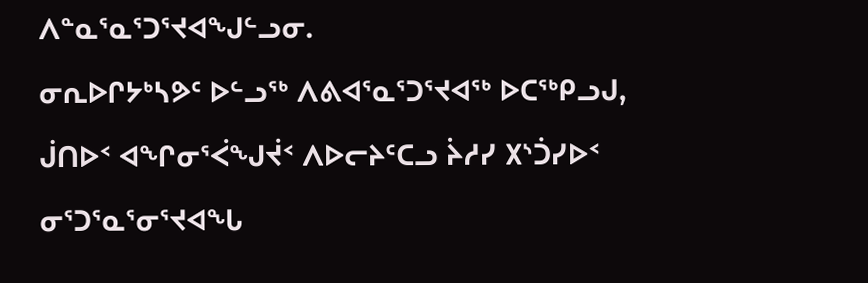ᐱᓐᓇᕐᓇᕐᑐᕐᔪᐊᖑᓪᓗᓂ.
ᓂᕆᐅᒋᔭᒃᓴᕗᑦ ᐅᓪᓗᖅ ᐱᕕᐊᕐᓇᕐᑐᕐᔪᐊᖅ ᐅᑕᖅᑭᓗᒍ, ᒎᑎᐅᑉ ᐊᖏᓂᕐᐹᖑᔫᑉ ᐱᐅᓕᔨᑦᑕᓗ ᔩᓱᓯ ᙭ᔅᑑᓯᐅᑉ ᓂᕐᑐᕐᓇᕐᓂᕐᔪᐊᖓ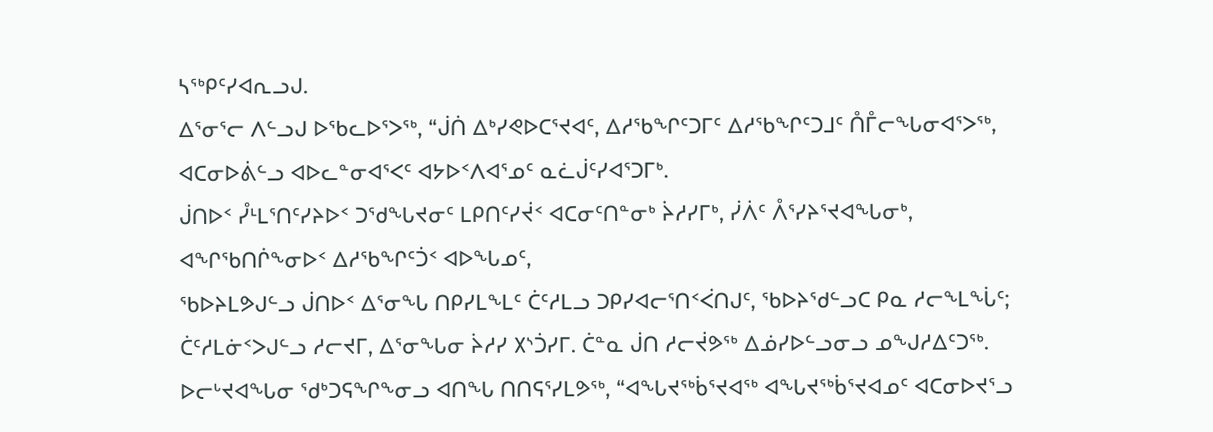ᓴᖅᑭᑦᓯᐊᕆᓗᒍ.
ᐃᕐᓂᕐᓕ ᐱᓪᓗᒍ ᐅᖃᓚᐅᕐᐳᖅ, “ᒎᑏ ᐃᒃᓯᕙᐅᑕᕐᔪᐊᑦ, ᐃᓱᖃᖏᑦᑐᒥᑦ ᐃᓱᖃᖏᑦᑐᒧᑦ ᑍᒤᓕᖓᓂᐊᕐᐳᖅ, ᐊᑕᓂᐅᕖᓪᓗ ᐊᐅᓚᓐᓂᐊᕐᐸᑦ ᐊᔭᐅᑉᐱᐊᕐᓄᑦ ᓇᓛᒎᑦᓯᐊᕐᑐᒥᒃ.
ᒎᑎᐅᑉ ᓮᒻᒪᕐᑎᑦᓯᔨᐅᑉ ᑐᖁᖓᔪᓂᑦ ᒪᑭᑎᑦᓯᔫᑉ ᐊᑕᓂᑦᑎᓐᓂᒃ ᔩᓱᓯᒥᒃ, ᓰᐲᑦ ᐰᕐᓯᔨᕐᔪᐊᖓᓂᒃ, ᐊᖏᖃᑎᒌᖕᓂᐅᑉ ᐃᓱᖃᖏᑦᑑᑉ ᐊᐅᖓᓄᑦ,
ᖃᐅᔨᒪᕗᒍᓪᓗ ᒎᑎᐅᑉ ᐃᕐᓂᖓ ᑎᑭᓯᒪᖕᒪᑦ ᑖᑦᓱᒪᓗ ᑐᑭᓯᐊᓕᕐᑎᑉᐹᑎᒍᑦ, ᖃᐅᔨᖁᓪᓗᑕ ᑭᓇ ᓱᓕᖕᒪᖔᑦ; ᑖᑦᓱᒪᓃᑉᐳᒍᓪᓗ ᓱᓕᔪᒥ, ᐃᕐᓂᖓᓂ ᔩᓱᓯ ᙭ᔅᑑᓯᒥ. ᑖᓐᓇ ᒎᑎ ᓱᓕᔫᕗᖅ ᐃᓅᓯᐅᓪᓗᓂᓗ ᓄᖑᓱᐃᑦᑐᖅ.
ᐅᓕᒡᔪᐊᖓᓂ ᖁᒃᑐᕋᖏᖕᓂᓗ ᐊᑎᖓ ᑎᑎᕋᕐᓯᒪᕗᖅ, “ᐊᖓᔪᖅᑳᕐᔪᐊᖅ ᐊᖓᔪᖅᑳᕐᔪᐊᓄᑦ ᐊᑕᓂᐅᔪᕐᓗ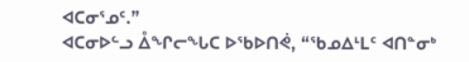ᐊᑕᓂᕐᓄᑦ.”
ᐊᑕᓂᐅᓪᓗ ᐂᖏᓕᖓᑕ ᐅᖃᐅᑎᕚ, “ᖃᓄᐃᒻᒪᑦ ᐊᑎᓐᓂᒃ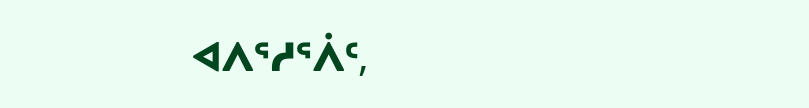ᐊᐱᕐᓱᕐᐲᑦ,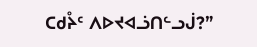ᑕᑯᔧᑦ ᐱᐅᔪᐊᓘᑎᓪᓗᒎ?”